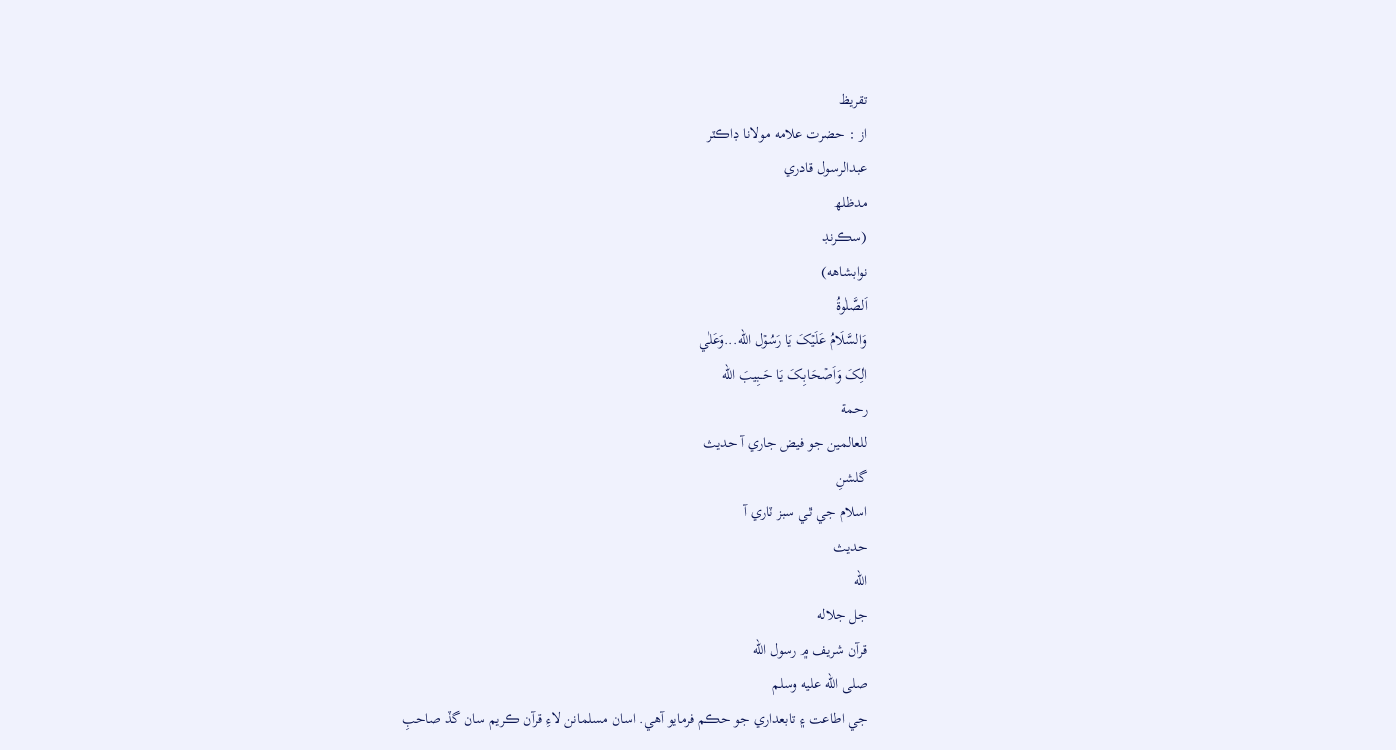تقريظ
از : حضرت علامه مولانا ڊاڪٽر
عبدالرسول قادري
مدظلھ
(سڪرنڊ
نوابشاهه)
اَلصَّلٰوةُ
وَالسَّلَامُ عَلَيۡکَ يَا رَسُوۡل الله...وَعَلٰي
اٰلِکَ وَاَصۡحَابِـکَ يَا حَــبِيبَ الله
رحمة
للعالمين جو فيض جاري آ حديث
گلشنِ
اسلام جي ٿـي سبز ٽاري آ
حديث
الله
جل جلاله
قرآن شريف ۾ رسول الله
صلى الله عليه وسلم
جي اطاعت ۽ تابعداري جو حڪم فرمايو آهي. اسان مسلمانن لاءِ قرآن ڪريم سان گڏ صاحبِ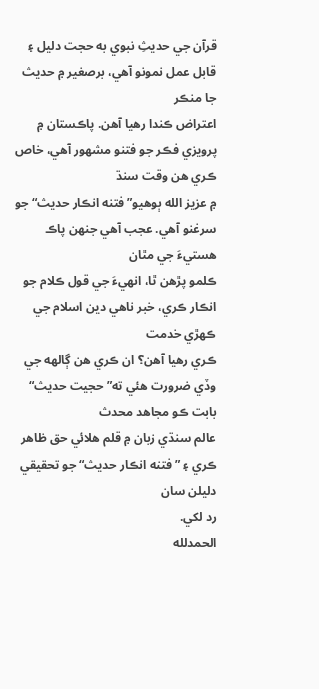قرآن جي حديثِ نبوي به حجت دليل ۽ قابل عمل نمونو آهي، برصغير ۾ حديث جا منڪر
اعتراض ڪندا رهيا آهن. پاڪستان ۾ پرويزي فڪر جو فتنو مشهور آهي، خاص ڪري هن وقت سنڌ
۾ عزيز الله ٻوهيو”فتنه انڪار حديث“ جو سرغنو آهي. عجب آهي جنهن پاڪ هستيءَ جي مٿان
ڪلمو پڙهن ٿا، انهيءَ جي قول ڪلام جو انڪار ڪري، خبر ناهي دين اسلام جي ڪهڙي خدمت
ڪري رهيا آهن؟ ان ڪري هن ڳالهه جي وڏي ضرورت هئي ته”حجيت حديث“ بابت ڪو مجاهد محدث
عالم سنڌي زبان ۾ قلم هلائي حق ظاهر ڪري ۽ ”فتنه انڪار حديث“ جو تحقيقي دليلن سان
رد لکي.
الحمدلله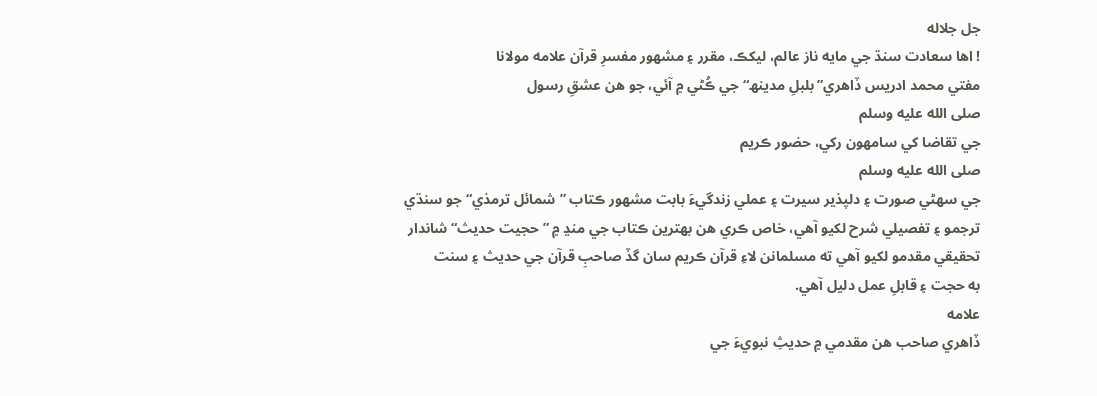جل جلاله
! اها سعادت سنڌ جي مايه ناز عالم، ليکڪ، مقرر ۽ مشهور مفسرِ قرآن علامه مولانا
مفتي محمد ادريس ڏاهري”بلبلِ مدينھ“ جي ڪُڻي ۾ آئي، جو هن عشقِ رسول
صلى الله عليه وسلم
جي تقاضا کي سامهون رکي، حضور ڪريم
صلى الله عليه وسلم
جي سهڻي صورت ۽ دلپذير سيرت ۽ عملي زندگيءَ بابت مشهور ڪتاب ”شمائل ترمذي“ جو سنڌي
ترجمو ۽ تفصيلي شرح لکيو آهي، خاص ڪري هن بهترين ڪتاب جي منڍ ۾ ”حجيت حديث“ شاندار
تحقيقي مقدمو لکيو آهي ته مسلمانن لاءِ قرآن ڪريم سان گڏ صاحبِ قرآن جي حديث ۽ سنت
به حجت ۽ قابلِ عمل دليل آهي.
علامه
ڏاهري صاحب هن مقدمي ۾ حديثِ نبويءَ جي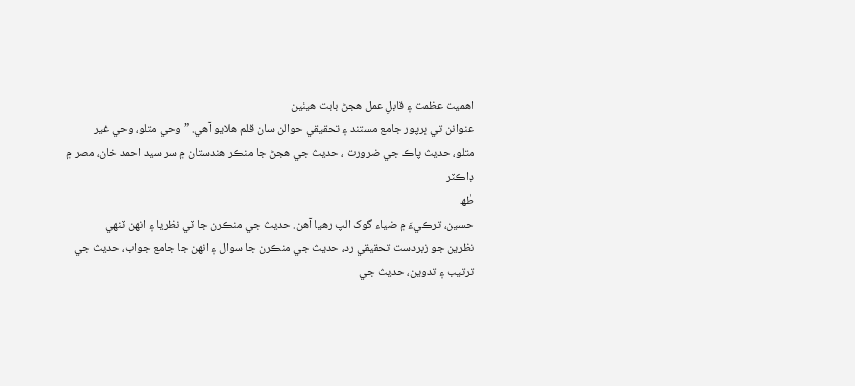اهميت عظمت ۽ قابلِ عمل هجڻ بابت هيٺين
عنوانن تي ڀرپور جامع مستند ۽ تحقيقي حوالن سان قلم هلايو آهي. ”وحي متلو، وحي غير
متلو، حديث پاڪ جي ضرورت ، حديث جي هجڻ جا منڪر هندستان ۾ سر سيد احمد خان، مصر ۾
ڊاڪٽر
طٰھ
حسين، ترڪيءَ ۾ ضياء گوک الپ رهيا آهن. حديث جي منڪرن جا ٽي نظريا ۽ انهن ٽنهي
نظرين جو زبردست تحقيقي رد، حديث جي منڪرن جا سوال ۽ انهن جا جامع جواب، حديث جي
ترتيب ۽ تدوين، حديث جي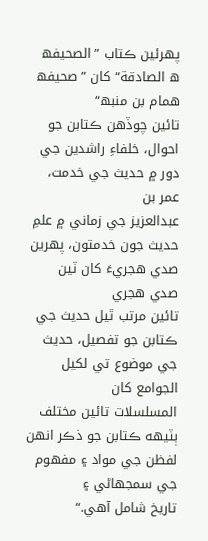پهرئين ڪتاب ”الصحيفھ ھ الصادقة“ کان ”صحيفھ همام بن منبھ“
تائين چوڏهن ڪتابن جو احوال، خلفاءِ راشدين جي دور ۾ حديث جي خدمت، عمر بن
عبدالعزيز جي زماني ۾ علمِ حديث جون خدمتون، پهرين صدي هجريءَ کان ٽين صدي هجري
تائين مرتب ٿيل حديث جي ڪتابن جو تفصيل، حديث جي موضوع تي لکيل الجوامع کان
المسلسلات تائين مختلف ٻٽيهه ڪتابن جو ذڪر انهن لفظن جي مواد ۽ مفهوم جي سمجهاڻي ۽
تاريخ شامل آهي.“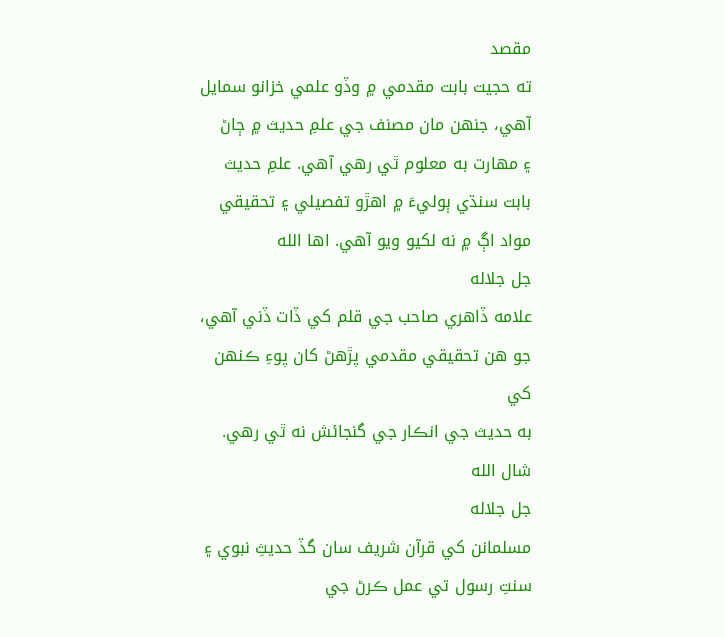مقصد
ته حجيت بابت مقدمي ۾ وڏو علمي خزانو سمايل آهي، جنهن مان مصنف جي علمِ حديث ۾ ڄاڻ
۽ مهارت به معلوم ٿي رهي آهي. علمِ حديث بابت سنڌي ٻوليءَ ۾ اهڙو تفصيلي ۽ تحقيقي
مواد اڳ ۾ نه لکيو ويو آهي. اها الله
جل جلاله
علامه ڏاهري صاحب جي قلم کي ڏات ڏني آهي، جو هن تحقيقي مقدمي پڙهڻ کان پوءِ ڪنهن کي
به حديث جي انڪار جي گنجائش نه ٿي رهي. شال الله
جل جلاله
مسلمانن کي قرآن شريف سان گڏ حديثِ نبوي ۽ سنتِ رسول تي عمل ڪرڻ جي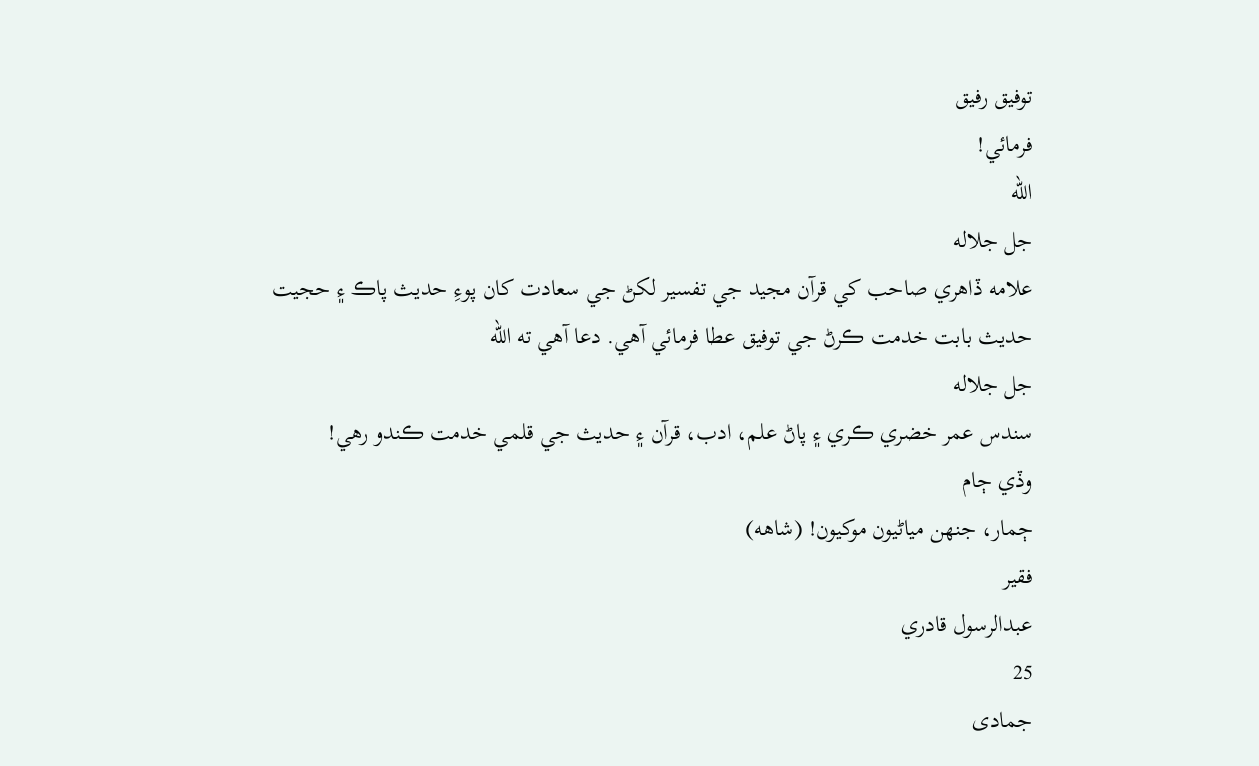توفيق رفيق
فرمائي!
الله
جل جلاله
علامه ڏاهري صاحب کي قرآن مجيد جي تفسير لکڻ جي سعادت کان پوءِ حديث پاڪ ۽ حجيت
حديث بابت خدمت ڪرڻ جي توفيق عطا فرمائي آهي. دعا آهي ته الله
جل جلاله
سندس عمر خضري ڪري ۽ پاڻ علم، ادب، قرآن ۽ حديث جي قلمي خدمت ڪندو رهي!
وڏي ڄام
ڄمار، جنهن مياڻيون موکيون! (شاهه)
فقير
عبدالرسول قادري
25
جمادى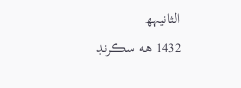الثانيہھ
1432 هه سڪرنڊ